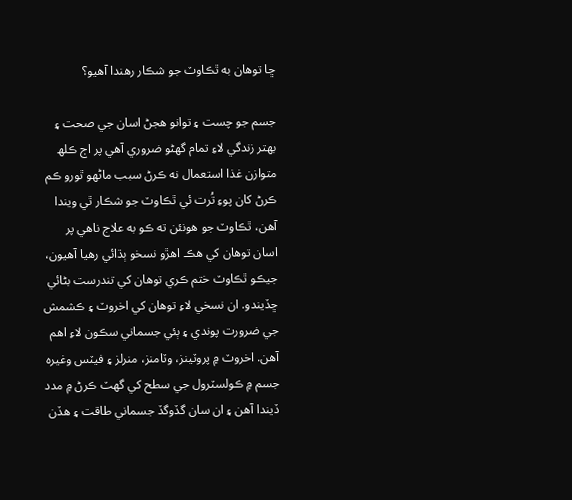ڇا توهان به ٿڪاوٽ جو شڪار رهندا آهيو؟

جسم جو چست ۽ توانو هجڻ اسان جي صحت ۽ بهتر زندگي لاءِ تمام گھڻو ضروري آهي پر اڄ ڪلھ متوازن غذا استعمال نه ڪرڻ سبب ماڻهو ٿورو ڪم ڪرڻ کان پوءِ تُرت ئي ٿڪاوٽ جو شڪار ٿي ويندا آهن، ٿڪاوٽ جو هونئن ته ڪو به علاج ناهي پر اسان توهان کي هڪ اهڙو نسخو ٻڌائي رهيا آهيون، جيڪو ٿڪاوٽ ختم ڪري توهان کي تندرست بڻائي ڇڏيندو. ان نسخي لاءِ توهان کي اخروٽ ۽ ڪشمش جي ضرورت پوندي ۽ ٻئي جسماني سڪون لاءِ اهم آهن. اخروٽ ۾ پروٽينز، وٽامنز، منرلز ۽ فيٽس وغيره جسم ۾ ڪولسٽرول جي سطح کي گهٽ ڪرڻ ۾ مدد ڏيندا آهن ۽ ان سان گڏوگڏ جسماني طاقت ۽ هڏن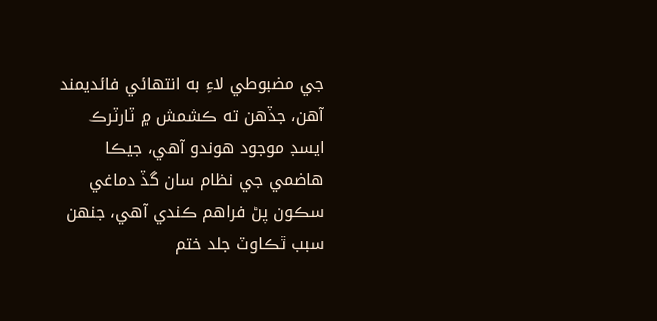جي مضبوطي لاءِ به انتهائي فائديمند آهن، جڏهن ته ڪشمش ۾ ٽارٽرڪ ايسڊ موجود هوندو آهي، جيڪا هاضمي جي نظام سان گڏ دماغي سڪون پڻ فراهم ڪندي آهي، جنهن سبب ٿڪاوٽ جلد ختم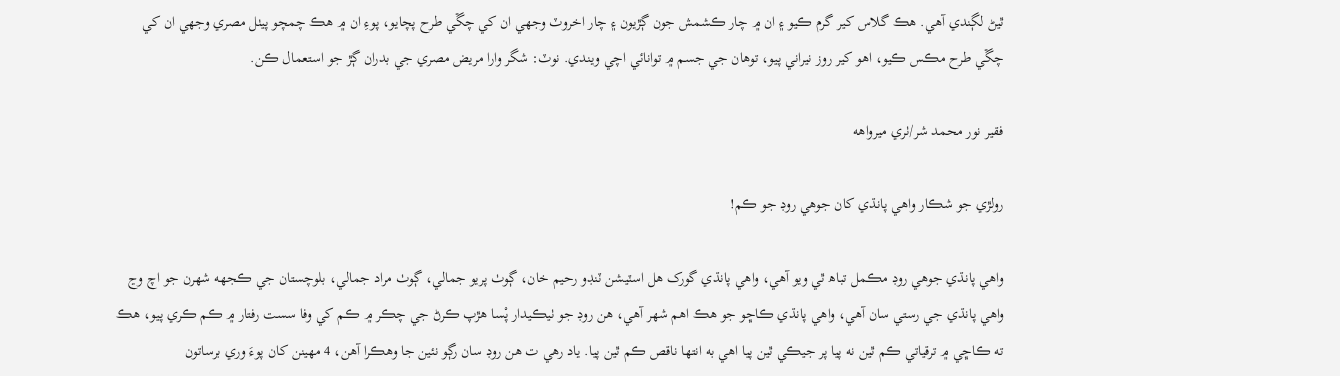ٿيڻ لڳندي آهي. هڪ گلاس کير گرم ڪيو ۽ ان ۾ چار ڪشمش جون ڳڙيون ۽ چار اخروٽ وجهي ان کي چڱي طرح پچايو، پوءِ ان ۾ هڪ چمچو پيٺل مصري وجهي ان کي چڱي طرح مڪس ڪيو، اهو کير روز نيراني پيو، توهان جي جسم ۾ توانائي اچي ويندي. نوٽ: شگر وارا مريض مصري جي بدران ڳڙ جو استعمال ڪن.

فقير نور محمد شر/ٺري ميرواھه

رولڙي جو شڪار واهي پانڌي کان جوهي روڊ جو ڪم!

واهي پانڌي جوهي روڊ مڪمل تباھ ٿي ويو آهي، واهي پانڌي گورک هل اسٽيشن ٽنڊو رحيم خان، ڳوٺ پريو جمالي، ڳوٺ مراد جمالي، بلوچستان جي ڪجهه شهرن جو اچ وڃ واهي پانڌي جي رستي سان آهي، واھي پانڌي ڪاڇو جو هڪ اهم شهر آهي، هن روڊ جو ٺيڪيدار پْسا ھڙپ ڪرڻ جي چڪر ۾ ڪم کي وفا سست رفتار ۾ ڪم ڪري پيو، ھڪ ته ڪاڇي ۾ ترقياتي ڪم ٿين نه پيا پر جيڪي ٿين پيا اھي به انتها ناقص ڪم ٿين پيا. ياد رھي ت ھن روڊ سان رڳو نئين جا وھڪرا آھن، 4 مھينن کان پوءَ وري برساتون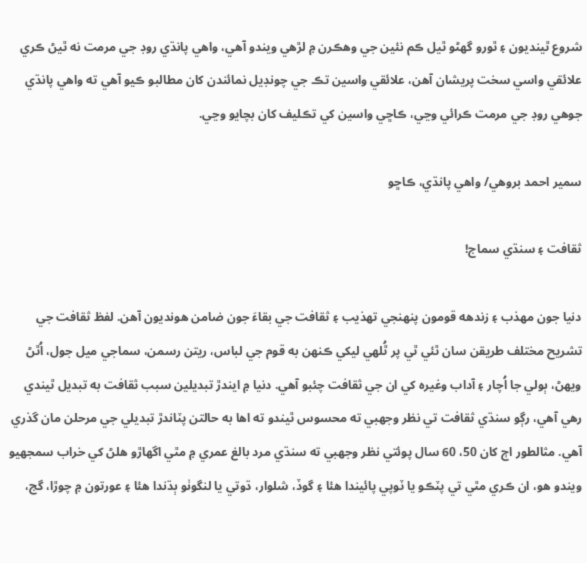شروع ٿينديون ۽ ٿورو گھڻو ٿيل ڪم نئين جي وھڪرن ۾ لڙهي ويندو آهي، واهي پانڌي روڊ جي مرمت نه ٿيڻ ڪري علائقي واسي سخت پريشان آهن، علائقي واسين تڪ جي چونڊيل نمائندن کان مطالبو ڪيو آهي ته واهي پانڌي جوهي روڊ جي مرمت ڪرائي وڃي، ڪاڇي واسين کي تڪليف کان بچايو وڃي.

سمير احمد بروهي/ واهي پانڌي، ڪاڇو

ثقافت ۽ سنڌي سماج!

دنيا جون مھذب ۽ زندهه قومون پنهنجي تهذيب ۽ ثقافت جي بقاءَ جون ضامن ھونديون آھن. لفظ ثقافت جي تشريح مختلف طريقن سان ٿئي ٿي پر ٿُلھي ليکي ڪنهن به قوم جي لباس، ريتن رسمن، سماجي ميل جول، اُٿڻ ويھڻ، ٻولي جا اُچار ۽ آداب وغيره کي ان جي ثقافت چئبو آھي. دنيا ۾ ايندڙ تبديلين سبب ثقافت به تبديل ٿيندي رھي آھي، رڳو سنڌي ثقافت تي نظر وجھبي ته محسوس ٿيندو ته اھا به حالتن پٽاندڙ تبديلي جي مرحلن مان گذري آھي. مثالطور اڄ کان 50، 60 سال پوئتي نظر وجھبي ته سنڌي مرد بالغ عمري ۾ مٿي اگھاڙو ھلڻ کي خراب سمجھيو ويندو ھو، ان ڪري مٿي تي پٽڪو يا ٽوپي پائيندا ھئا ۽ گوڏ، شلوار، ڌوتي يا لنگوٺو ٻڌندا ھئا ۽ عورتون ۾ چوڙا، گج،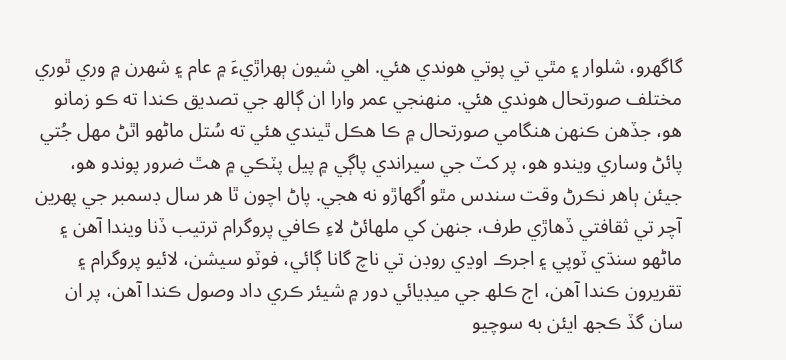گاگھرو، شلوار ۽ مٿي تي پوتي ھوندي ھئي. اھي شيون ٻھراڙيءَ ۾ عام ۽ شھرن ۾ وري ٿوري مختلف صورتحال ھوندي ھئي. منهنجي عمر وارا ان ڳالھ جي تصديق ڪندا ته ڪو زمانو ھو، جڏھن ڪنهن ھنگامي صورتحال ۾ ڪا ھڪل ٿيندي ھئي ته سُتل ماڻهو اٿڻ مھل جُتي پائڻ وساري ويندو ھو، پر کٽ جي سيراندي پاڳي ۾ پيل پٽڪي ۾ ھٿ ضرور پوندو ھو، جيئن ٻاھر نڪرڻ وقت سندس مٿو اُگھاڙو نه ھجي. پاڻ اچون ٿا ھر سال ڊسمبر جي پھرين آچر تي ثقافتي ڏھاڙي طرف، جنهن کي ملھائڻ لاءِ ڪافي پروگرام ترتيب ڏنا ويندا آھن ۽ ماڻھو سنڌي ٽوپي ۽ اجرڪ اوڍي روڊن تي ناچ گانا ڳائي، فوٽو سيشن، لائيو پروگرام ۽ تقريرون ڪندا آهن، اڄ ڪلھ جي ميڊيائي دور ۾ شيئر ڪري داد وصول ڪندا آھن، پر ان سان گڏ ڪجھ ايئن به سوچيو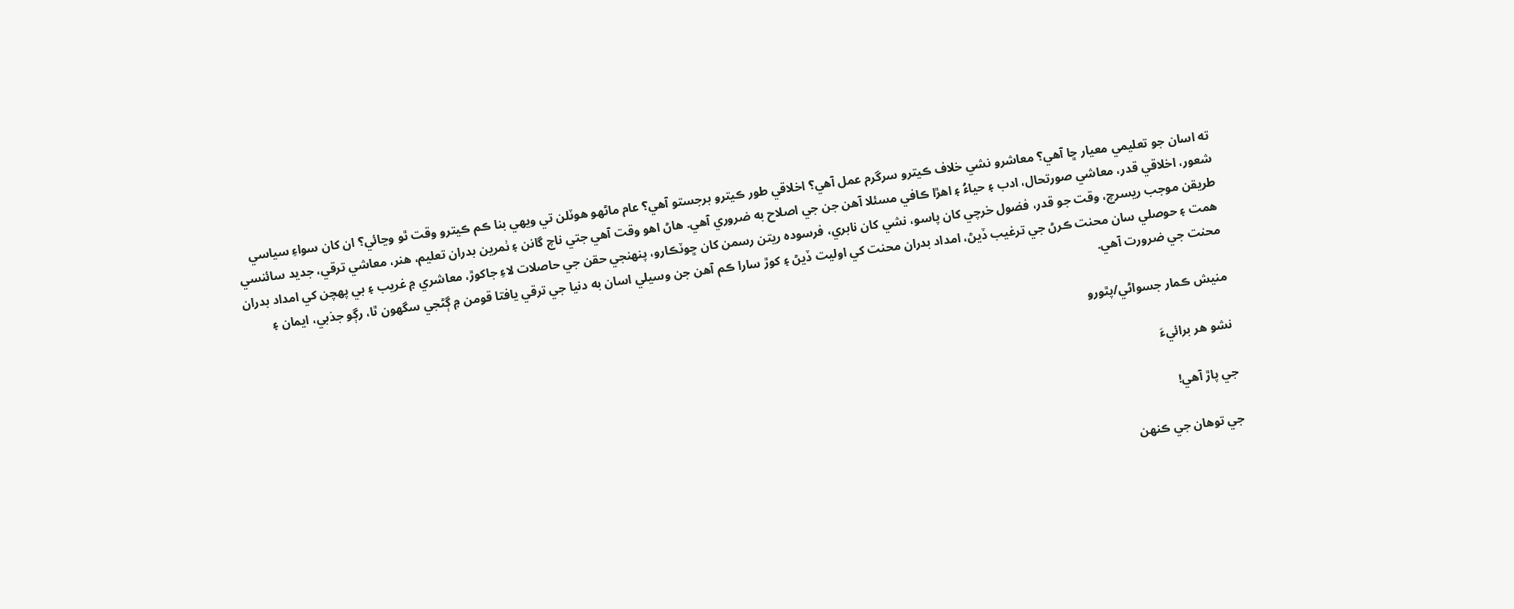ته اسان جو تعليمي معيار ڇا آھي؟ معاشرو نشي خلاف ڪيترو سرگرم عمل آھي؟ اخلاقي طور ڪيترو برجستو آھي؟ عام ماڻهو ھوٽلن تي ويھي بنا ڪم ڪيترو وقت ٿو وڃائي؟ ان کان سواءِ سياسي شعور، اخلاقي قدر، معاشي صورتحال، ادب ۽ حياءُ ۽ اھڙا ڪافي مسئلا آھن جن جي اصلاح به ضروري آھي. ھاڻ اھو وقت آھي جتي ناچ گانن ۽ ٺمرين بدران تعليم، ھنر، معاشي ترقي، جديد سائنسي طريقن موجب ريسرچ، وقت جو قدر، فضول خرچي کان پاسو، نشي کان نابري، فرسوده ريتن رسمن کان ڇوٽڪارو، پنهنجي حقن جي حاصلات لاءِ جاکوڙ، معاشري ۾ غريب ۽ بي پھچن کي امداد بدران ھمت ۽ حوصلي سان محنت ڪرڻ جي ترغيب ڏيڻ، امداد بدران محنت کي اوليت ڏيڻ ۽ کوڙ سارا ڪم آھن جن وسيلي اسان به دنيا جي ترقي يافتا قومن ۾ ڳڻجي سگھون ٿا، رڳو جذبي، ايمان ۽ محنت جي ضرورت آھي.

منيش ڪمار جسواڻي/پٿورو

نشو هر برائيءَ

جي پاڙ آھي!

جي توهان جي ڪنهن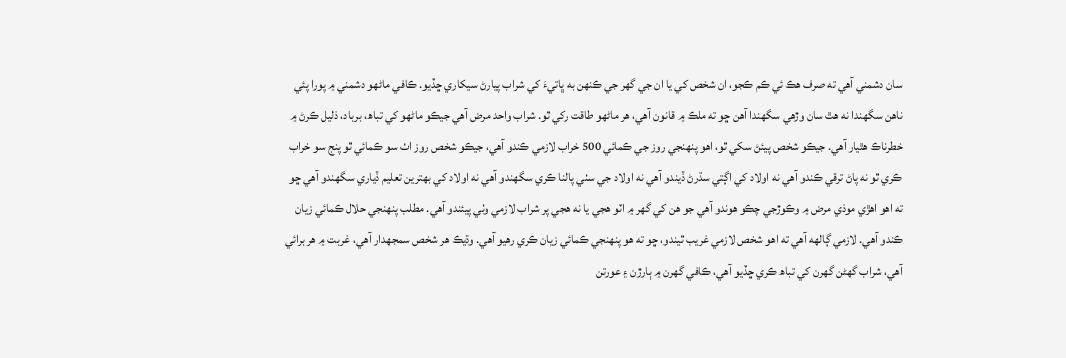سان دشمني آهي ته صرف ھڪ ئي ڪم ڪجو، ان شخص کي يا ان جي گھر جي ڪنهن به ڀاتيءَ کي شراب پيارڻ سيکاري ڇڏيو. ڪافي ماڻھو دشمني ۾ پورا پئي ناهن سگھندا نه ھٿ سان وڙھي سگھندا آهن ڇو ته ملڪ ۾ قانون آهي، ھر ماڻھو طاقت رکي ٿو. شراب واحد مرض آهي جيڪو ماڻهو کي تباھ، برباد، ذليل ڪرڻ ۾ خطرناڪ ھٿيار آهي. جيڪو شخص پيئڻ سکي ٿو، اھو پنهنجي روز جي ڪمائي 500 خراب لازمي ڪندو آهي، جيڪو شخص روز اٺ سو ڪمائي ٿو پنج سو خراب ڪري ٿو نه پاڻ ترقي ڪندو آهي نه اولاد کي اڳتي سڌرڻ ڏيندو آهي نه اولاد جي سٺي پالنا ڪري سگھندو آهي نه اولاد کي بهترين تعليم ڏياري سگھندو آهي ڇو ته اھو اھڙي موذي مرض ۾ وڪوڙجي چڪو هوندو آهي جو هن کي گھر ۾ اٽو ھجي يا نه ھجي پر شراب لازمي وٺي پيئندو آهي. مطلب پنهنجي حلال ڪمائي زيان ڪندو آهي. لازمي ڳالهه آهي ته اھو شخص لازمي غريب ٿيندو، ڇو ته ھو پنهنجي ڪمائي زيان ڪري رھيو آھي. وڌيڪ ھر شخص سمجھدار آهي، غربت ۾ ھر برائي آهي، شراب گھڻن گھرن کي تباھ ڪري ڇڏيو آهي، ڪافي گھرن ۾ ٻارڙن ۽ عورتن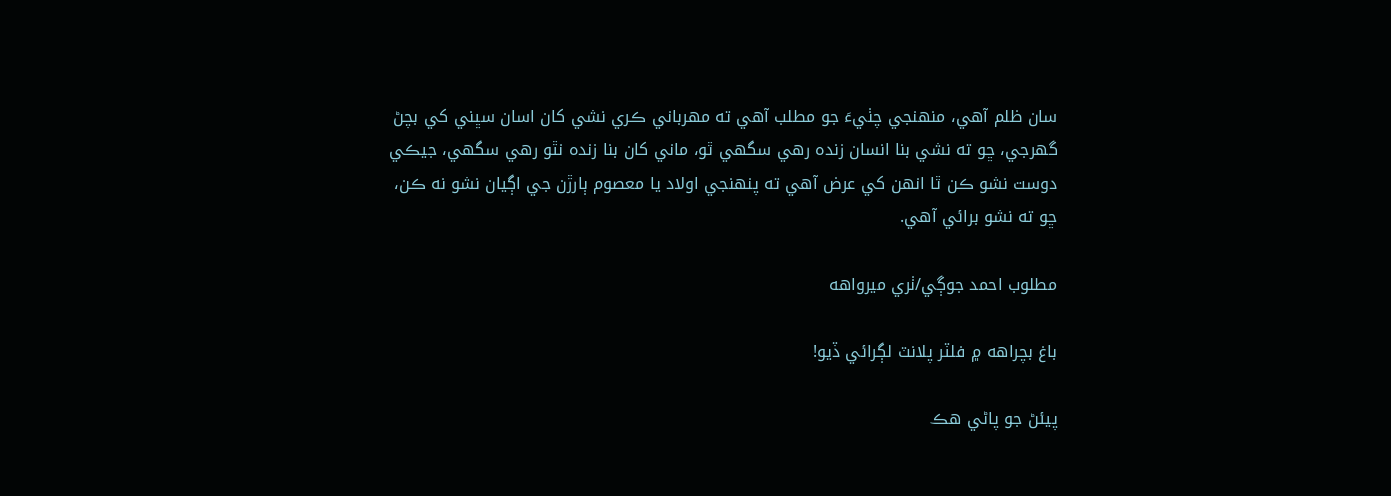سان ظلم آهي، منهنجي چٺيءَ جو مطلب آهي ته مھرباني ڪري نشي کان اسان سڀني کي بچڻ گھرجي، ڇو ته نشي بنا انسان زنده رھي سگھي ٿو، ماني کان بنا زنده نٿو رھي سگھي، جيڪي دوست نشو ڪن ٿا انهن کي عرض آهي ته پنهنجي اولاد يا معصوم ٻارڙن جي اڳيان نشو نه ڪن، ڇو ته نشو برائي آهي.

مطلوب احمد جوڳي/ٺري ميرواھه

باغ بچراھه ۾ فلٽر پلانٽ لڳرائي ڏيو!

پيئڻ جو پاڻي هڪ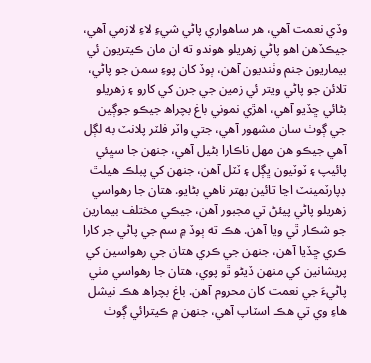وڏي نعمت آهي، هر ساهواري پاڻي شيءِ لاءِ لازمي آهي، جيڪڏهن اهو پاڻي زهريلو هوندو ته ان مان ڪيتريون ئي بيماريون جنم وٺنديون آهن، ٻوڏ کان پوءِ سمن جو پاڻي، تلائن جو پاڻي ويتر ئي زمين جي جرن کي کارو ۽ زهريلو بڻائي ڇڏيو آهي، اهڙي نموني باغ بچراھ جيڪو جوڳين جي ڳوٺ سان مشهور آهي، جتي واٽر فلٽر پلانٽ به لڳل آهي جيڪو هن مهل ناڪارا بڻيل آهي، جنهن جا سڀئي پائيپ ۽ ٽوٽيون ڀڳل ۽ ٽٽل آهن، جنهن کي پبلڪ هيلٿ ڊپارٽمينٽ اڃا تائين بهتر ناهي بڻايو. هتان جا رهواسي زهريلو پاڻي پيئڻ تي مجبور آهن، جيڪي مختلف بيمارين جو شڪار ٿي ويا آهن. هڪ ته ٻوڏ ۾ سم جي پاڻي جر کارا ڪري ڇڏيا آهن، جنهن جي ڪري هتان جي رهواسين کي پريشانين کي منهن ڏيڻو ٿو پوي، هتان جا رهواسي مٺي پاڻيءَ جي نعمت کان محروم آهن. باغ بچراھ هڪ نيشل هاءِ وي تي هڪ اسٽاپ آهي، جنهن ۾ ڪيترائي ڳوٺ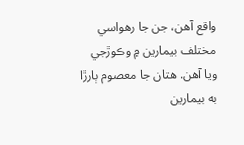واقع آهن، جن جا رهواسي مختلف بيمارين ۾ وڪوڙجي ويا آهن. هتان جا معصوم ٻارڙا به بيمارين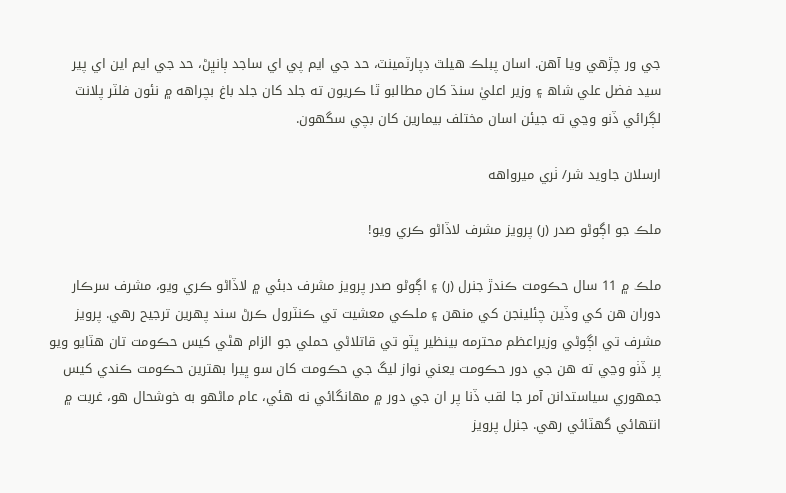جي ور چڙهي ويا آهن. اسان پبلڪ هيلٿ ڊپارٽمينٽ، حد جي ايم پي اي ساجد ٻانڀڻ، حد جي ايم اين اي پير سيد فضل علي شاھ ۽ وزير اعليٰ سنڌ کان مطالبو ٿا ڪريون ته جلد کان جلد باغ بچراهه ۾ نئون فلٽر پلانٽ لڳرائي ڏنو وڃي ته جيئن اسان مختلف بيمارين کان بچي سگهون.

ارسلان جاويد شر/ ٺري ميرواھه

ملڪ جو اڳوڻو صدر (ر) پرويز مشرف لاڏاڻو ڪري ويو!

ملڪ ۾ 11 سال حڪومت ڪندڙ جنرل (ر) ۽ اڳوڻو صدر پرويز مشرف دبئي ۾ لاڏاڻو ڪري ويو، مشرف سرڪار دوران ھن کي وڏين چئلينجن کي منهن ۽ ملڪي معشيت تي ڪنٽرول ڪرڻ سند پھرين ترجيح رهي. پرويز مشرف تي اڳوڻي وزيراعظم محترمه بينظير ڀٽو تي قاتلاڻي حملي جو الزام هڻي کيس حڪومت تان ھٽايو ويو پر ڏٺو وڃي ته ھن جي دور حڪومت يعني نواز ليگ جي حڪومت کان سو ڀيرا بهترين حڪومت ڪندي کيس جمھوري سياستدانن آمر جا لقب ڏنا پر ان جي دور ۾ مھانگائي نه ھئي، عام ماڻھو به خوشحال ھو، غربت ۾ انتهائي گھٽائي رھي. جنرل پرويز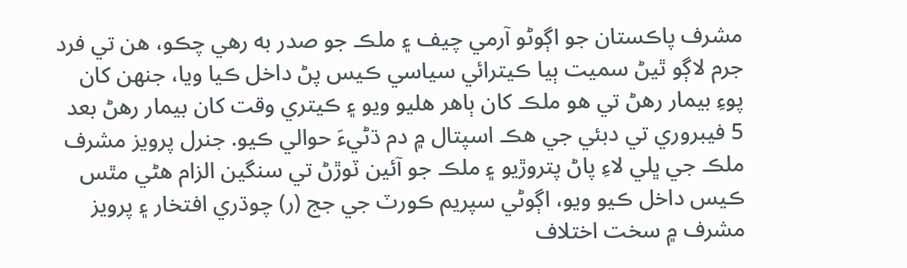مشرف پاڪستان جو اڳوڻو آرمي چيف ۽ ملڪ جو صدر به رھي چڪو، ھن تي فرد جرم لاڳو ٿيڻ سميت ٻيا ڪيترائي سياسي ڪيس پڻ داخل ڪيا ويا، جنهن کان پوءِ بيمار رھڻ تي هو ملڪ کان ٻاھر ھليو ويو ۽ ڪيتري وقت کان بيمار رھڻ بعد 5 فيبروري تي دبئي جي ھڪ اسپتال ۾ دم ڌڻيءَ حوالي ڪيو. جنرل پرويز مشرف ملڪ جي ڀلي لاءِ پاڻ پتروڙيو ۽ ملڪ جو آئين ٽوڙڻ تي سنگين الزام ھڻي مٿس ڪيس داخل ڪيو ويو، اڳوڻي سپريم ڪورٽ جي جج (ر) چوڌري افتخار ۽ پرويز مشرف ۾ سخت اختلاف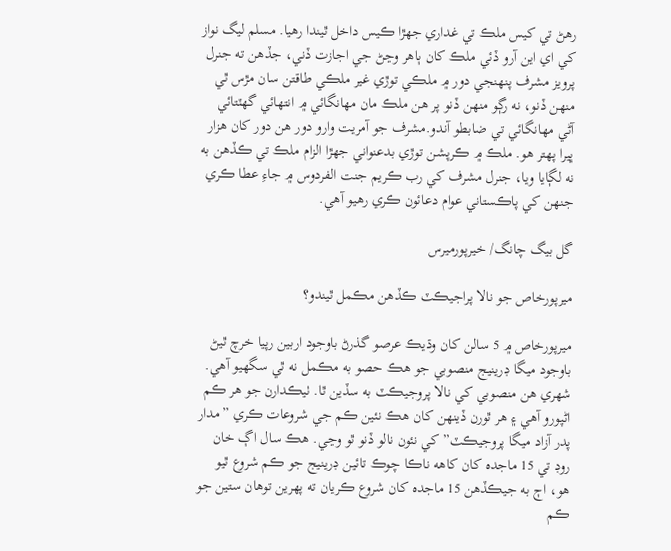رھڻ تي کيس ملڪ تي غداري جھڙا ڪيس داخل ٿيندا رھيا. مسلم ليگ نواز کي اي اين آرو ڏئي ملڪ کان ٻاھر وڃڻ جي اجازت ڏني، جڏھن ته جنرل پرويز مشرف پنهنجي دور ۾ ملڪي توڙي غير ملڪي طاقتن سان مڙس ٿي منهن ڏنو، نه رڳو منهن ڏنو پر ھن ملڪ مان مھانگائي ۾ انتهائي گھٽتائي آڻي مھانگائي تي ضابطو آندو.مشرف جو آمريت وارو دور هن دور کان ھزار ڀيرا پھتر هو. ملڪ ۾ ڪرپشن توڙي بدعنواني جھڙا الزام ملڪ تي ڪڏھن به نه لڳايا ويا، جنرل مشرف کي رب ڪريم جنت الفردوس ۾ جاءِ عطا ڪري جنهن کي پاڪستاني عوام دعائون ڪري رهيو آھي.

گل بيگ چانگ/ خيرپورميرس

ميرپورخاص جو نالا پراجيڪٽ ڪڏهن مڪمل ٿيندو؟

ميرپورخاص ۾ 5 سالن کان وڌيڪ عرصو گذرڻ باوجود اربين رپيا خرچ ٿيڻ باوجود ميگا ڊرينيج منصوبي جو هڪ حصو به مڪمل نه ٿي سگهيو آهي. شهري هن منصوبي کي نالا پروجيڪٽ به سڏين ٿا. ٺيڪدارن جو هر ڪم اڻپورو آهي ۽ هر ٿورن ڏينهن کان هڪ نئين ڪم جي شروعات ڪري ”مدار پدر آزاد ميگا پروجيڪٽ” کي نئون نالو ڏنو ٿو وڃي. هڪ سال اڳ خان روڊ تي 15 ماجده کان کاهه ناڪا چوڪ تائين ڊرينيج جو ڪم شروع ٿيو هو، اڄ به جيڪڏهن 15 ماجده کان شروع ڪريان ته پهرين توهان ستين جو ڪم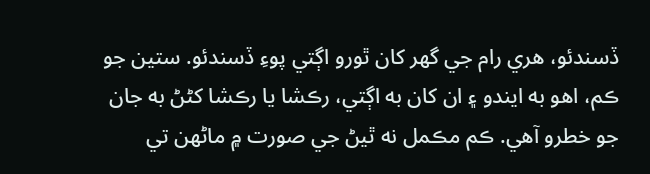ڏسندئو، هري رام جي گهر کان ٿورو اڳتي پوءِ ڏسندئو. ستين جو ڪم، اهو به ايندو ۽ ان کان به اڳتي، رڪشا يا رڪشا کڻڻ به جان جو خطرو آهي. ڪم مڪمل نه ٿيڻ جي صورت ۾ ماڻهن تي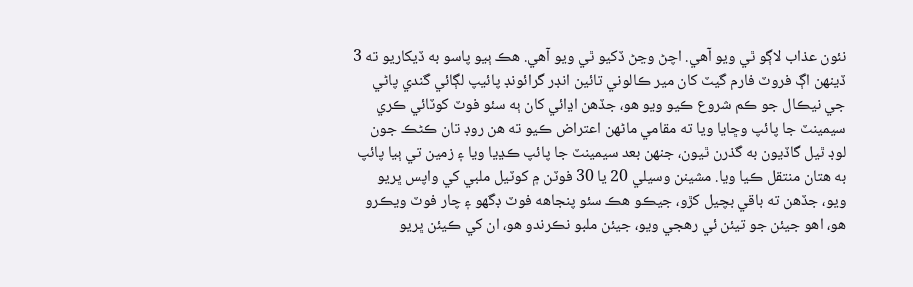نئون عذاب لاڳو ٿي ويو آهي. اچڻ وڃڻ ڏکيو ٿي ويو آهي. هڪ ٻيو پاسو به ڏيکاريو ته 3 ڏينهن اڳ فروٽ فارم گيٽ کان مير ڪالوني تائين انڊر گرائونڊ پائيپ لڳائي گندي پاڻي جي نيڪال جو ڪم شروع ڪيو ويو هو، جڏهن اڍائي کان ٻه سئو فوٽ کوٽائي ڪري سيمينٽ جا پائپ وڇايا ويا ته مقامي ماڻهن اعتراض ڪيو ته هن روڊ تان ڪڻڪ جون لوڊ ٿيل گاڏيون به گذرن ٿيون، جنهن بعد سيمينٽ جا پائپ ڪڍيا ويا ۽ زمين تي ٻيا پائپ به هتان منتقل ڪيا ويا. مشينن وسيلي 20 يا 30 فوٽن ۾ کوٽيل ملبي کي واپس ڀريو ويو، جڏهن ته باقي بچيل کڙو، جيڪو هڪ سئو پنجاهه فوٽ ڊگهو ۽ چار فوٽ ويڪرو هو، اهو جيئن جو تيئن ئي رهجي ويو، جيئن ملبو نڪرندو هو، ان کي ڪيئن ڀريو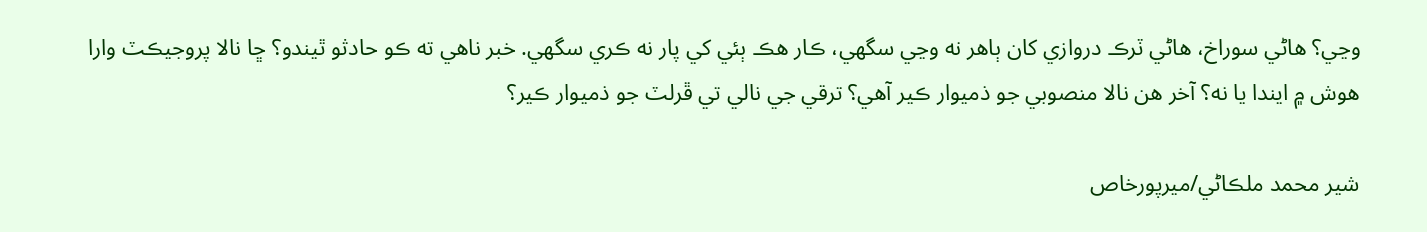وڃي؟ هاڻي سوراخ، هاڻي ٽرڪ دروازي کان ٻاهر نه وڃي سگهي، ڪار هڪ ٻئي کي پار نه ڪري سگهي. خبر ناهي ته ڪو حادثو ٿيندو؟ ڇا نالا پروجيڪٽ وارا هوش ۾ ايندا يا نه؟ آخر هن نالا منصوبي جو ذميوار ڪير آهي؟ ترقي جي نالي تي ڦرلٽ جو ذميوار ڪير؟

شير محمد ملڪاڻي/ميرپورخاص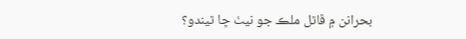بحرانن ۾ ڦاٿل ملڪ جو نيٺ ڇا ٿيندو؟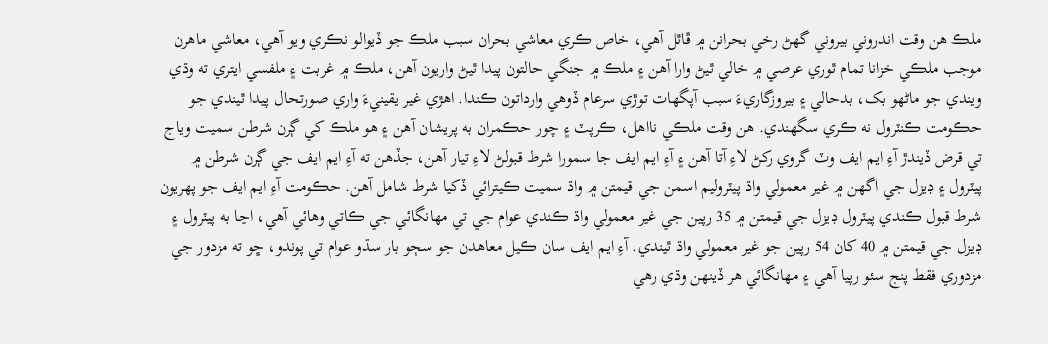ملڪ ھن وقت اندروني بيروني گھڻ رخي بحرانن ۾ ڦاٿل آھي، خاص ڪري معاشي بحران سبب ملڪ جو ڏيوالو نڪري ويو آھي، معاشي ماھرن موجب ملڪي خزانا تمام ٿوري عرصي ۾ خالي ٿيڻ وارا آھن ۽ ملڪ ۾ جنگي حالتون پيدا ٿيڻ واريون آھن، ملڪ ۾ غربت ۽ ملفسي ايتري ته وڌي ويندي جو ماڻهو بک، بدحالي ۽ بيروزگاريءَ سبب آپگھات توڙي سرعام ڏوھي وارداتون ڪندا. اھڙي غير يقينيءَ واري صورتحال پيدا ٿيندي جو حڪومت ڪنٽرول نه ڪري سگھندي. ھن وقت ملڪي نااھل، ڪرپٽ ۽ چور حڪمران به پريشان آھن ۽ هو ملڪ کي ڳرن شرطن سميت وياج تي قرض ڏيندڙ آءِ ايم ايف وٽ گروي رکڻ لاءِ آتا آھن ۽ آءِ ايم ايف جا سمورا شرط قبولڻ لاءِ تيار آھن، جڏھن ته آءِ ايم ايف جي ڳرن شرطن ۾ پيٽرول ۽ ڊيزل جي اگھن ۾ غير معمولي واڌ پيٽروليم اسمن جي قيمتن ۾ واڌ سميت ڪيترائي ڏکيا شرط شامل آھن. حڪومت آءِ ايم ايف جو پھريون شرط قبول ڪندي پيٽرول ڊيزل جي قيمتن ۾ 35 رپين جي غير معمولي واڌ ڪندي عوام جي تي مھانگائي جي ڪاتي وھائي آھي، اڃا به پيٽرول ۽ ڊيزل جي قيمتن ۾ 40 کان 54 رپين جو غير معمولي واڌ ٿيندي. آءِ ايم ايف سان ڪيل معاھدن جو سڄو بار سڌو عوام تي پوندو، ڇو ته مزدور جي مزدوري فقط پنج سئو رپيا آھي ۽ مھانگائي ھر ڏينهن وڌي رھي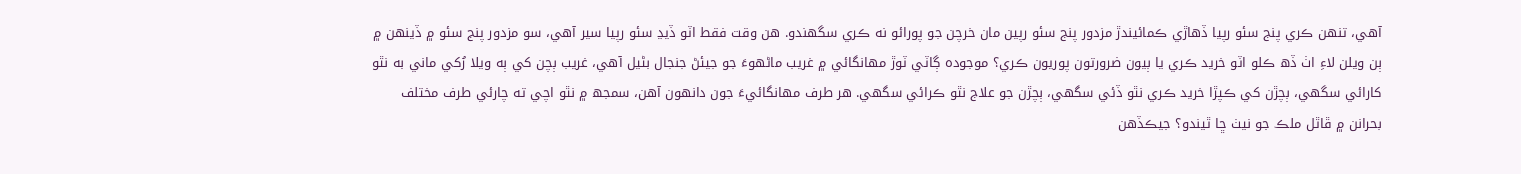آھي، تنهن ڪري پنج سئو رپيا ڏھاڙي ڪمائيندڙ مزدور پنج سئو رپين مان خرچن جو پورائو نه ڪري سگھندو. ھن وقت فقط اٽو ڏيڍ سئو رپيا سير آھي، سو مزدور پنج سئو ۾ ڏينهن ۾ ٻن ويلن لاءِ اٺ ڏھ ڪلو اٽو خريد ڪري يا ٻيون ضرورتون پوريون ڪري؟ موجوده ڳاٽي ٽوڙ مھانگائي ۾ غريب ماڻهوءَ جو جيئڻ جنجال بڻيل آھي، غريب ٻچن کي ٻه ويلا رُکي ماني به نٿو کارائي سگھي، ٻچڙن کي ڪپڙا خريد ڪري نٿو ڏئي سگھي، ٻچڙن جو علاج نٿو ڪرائي سگھي. ھر طرف مھانگائيءَ جون دانهون آهن، سمجھ ۾ نٿو اچي ته چارئي طرف مختلف بحرانن ۾ ڦاٿل ملڪ جو نيٺ ڇا ٿيندو؟ جيڪڏهن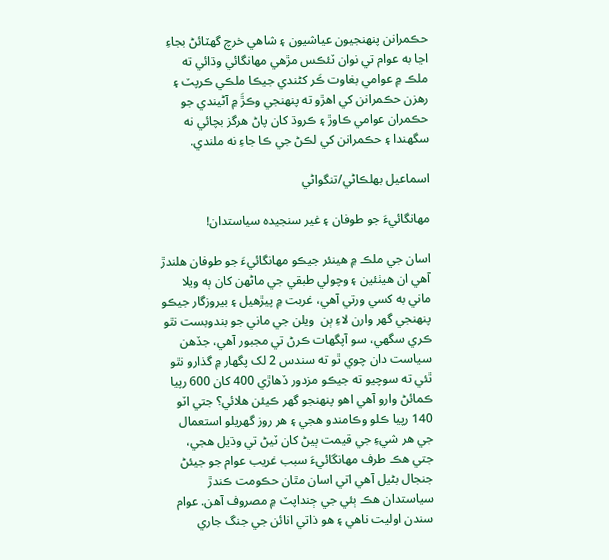حڪمرانن پنهنجيون عياشيون ۽ شاھي خرچ گھٽائڻ بجاءِ اڃا به عوام تي نوان ٽئڪس مڙھي مھانگائي وڌائي ته ملڪ ۾ عوامي بغاوت ڪَر کڻندي جيڪا ملڪي ڪرپٽ ۽ رھزن حڪمرانن کي اھڙو ته پنهنجي وڪڙَ ۾ آڻيندي جو حڪمران عوامي ڪاوڙ ۽ ڪروڌ کان پاڻ ھرگز بچائي نه سگھندا ۽ حڪمرانن کي لڪڻ جي ڪا جاءِ نه ملندي.

اسماعيل بهلڪاڻي/تنگواڻي

مھانگائيءَ جو طوفان ۽ غير سنجيده سياستدان!

اسان جي ملڪ ۾ ھينئر جيڪو مھانگائيءَ جو طوفان هلندڙ آھي ان ھيٺئين ۽ وچولي طبقي جي ماڻھن کان ٻه ويلا ماني به کسي ورتي آھي، غربت ۾ پيڙھيل ۽ بيروزگار جيڪو پنهنجي گھر وارن لاءِ ٻن  ويلن جي ماني جو بندوبست نٿو ڪري سگھي، سو آپگھات ڪرڻ تي مجبور آھي، جڏھن سياست دان چوي ٿو ته سندس 2 لک پگھار ۾ گذارو نٿو ٿئي ته سوچيو ته جيڪو مزدور ڏھاڙي 400 کان 600 رپيا ڪمائڻ وارو آهي اهو پنهنجو گھر ڪيئن ھلائي؟ جتي اٽو 140 رپيا ڪلو وڪامندو ھجي ۽ ھر روز گھريلو استعمال جي ھر شيءِ جي قيمت ٻيڻ کان ٽيڻ تي وڌيل هجي، جتي ھڪ طرف مھانگائيءَ سبب غريب عوام جو جيئڻ جنجال بڻيل آھي اتي اسان مٿان حڪومت ڪندڙ سياستدان ھڪ ٻئي جي ڄنداپٽ ۾ مصروف آھن. عوام سندن اوليت ناھي ۽ هو ذاتي انائن جي جنگ جاري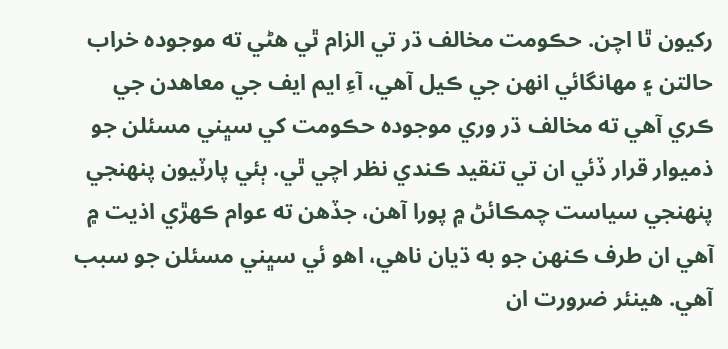رکيون ٿا اچن. حڪومت مخالف ڌر تي الزام ٿي ھڻي ته موجوده خراب حالتن ۽ مھانگائي انهن جي ڪيل آهي، آءِ ايم ايف جي معاھدن جي ڪري آھي ته مخالف ڌر وري موجوده حڪومت کي سڀني مسئلن جو ذميوار قرار ڏئي ان تي تنقيد ڪندي نظر اچي ٿي. ٻئي پارٽيون پنهنجي پنهنجي سياست چمڪائڻ ۾ پورا آھن، جڏهن ته عوام ڪھڙي اذيت ۾ آھي ان طرف ڪنهن جو به ڌيان ناھي، اھو ئي سڀني مسئلن جو سبب آھي. ھينئر ضرورت ان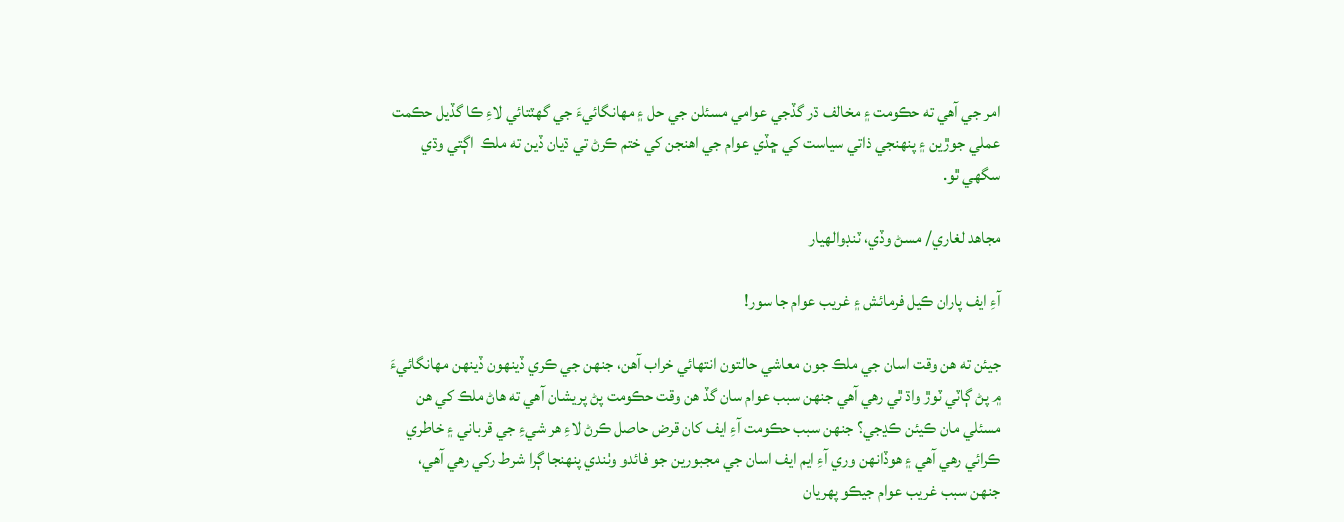امر جي آھي ته حڪومت ۽ مخالف ڌر گڏجي عوامي مسئلن جي حل ۽ مھانگائيءَ جي گھٽتائي لاءِ ڪا گڏيل حڪمت عملي جوڙين ۽ پنهنجي ذاتي سياست کي ڇڏي عوام جي اھنجن کي ختم ڪرڻ تي ڌيان ڏين ته ملڪ  اڳتي وڌي سگھي ٿو.

مجاھد لغاري/ مسڻ وڏي، ٽنڊوالھيار

آءِ ايف پاران ڪيل فرمائش ۽ غريب عوام جا سور!

جيئن ته هن وقت اسان جي ملڪ جون معاشي حالتون انتهائي خراب آهن، جنهن جي ڪري ڏينهون ڏينهن مهانگائيءَ ۾ پڻ ڳاٽي ٽوڙ واڌ ٿي رهي آهي جنهن سبب عوام سان گڏ هن وقت حڪومت پڻ پريشان آهي ته هاڻ ملڪ کي هن مسئلي مان ڪيئن ڪڍجي؟ جنهن سبب حڪومت آءِ ايف کان قرض حاصل ڪرڻ لاءِ هر شيءِ جي قرباني ۽ خاطري ڪرائي رهي آهي ۽ هوڏانهن وري آءِ ايم ايف اسان جي مجبورين جو فائدو وٺندي پنهنجا ڳرا شرط رکي رهي آهي، جنهن سبب غريب عوام جيڪو پهريان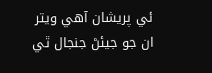ئي پريشان آهي ويتر ان جو جيئڻ جنجال ٿي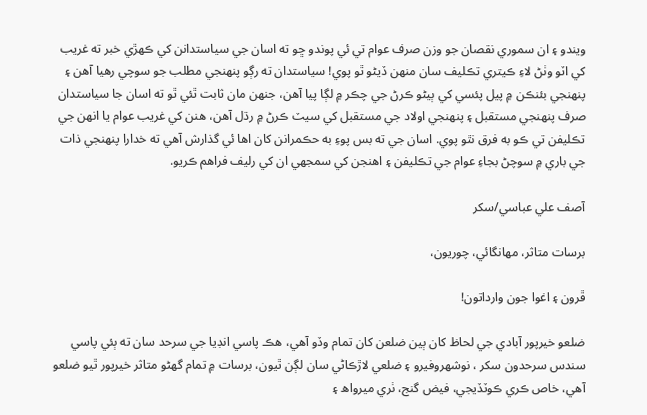ويندو ۽ ان سموري نقصان جو وزن صرف عوام تي ئي پوندو ڇو ته اسان جي سياستدانن کي ڪهڙي خبر ته غريب کي اٽو وٺڻ لاءِ ڪيتري تڪليف سان منهن ڏيڻو ٿو پوي! سياستدان ته رڳو پنهنجي مطلب جو سوچي رهيا آهن ۽ پنهنجي بئنڪن ۾ پيل پئسي کي ٻيڻو ڪرڻ جي چڪر ۾ لڳا پيا آهن، جنهن مان ثابت ٿئي ٿو ته اسان جا سياستدان صرف پنهنجي مستقبل ۽ پنهنجي اولاد جي مستقبل کي سيٽ ڪرڻ ۾ رڌل آهن، هنن کي غريب عوام يا انهن جي تڪليفن تي ڪو به فرق نٿو پوي. اسان جي ته بس پوءِ به حڪمرانن کان اها ئي گذارش آهي ته خدارا پنهنجي ذات جي باري ۾ سوچڻ بجاءِ عوام جي تڪليفن ۽ اهنجن کي سمجهي ان کي رليف فراهم ڪريو.

آصف علي عباسي/سکر

برسات متاثر، مهانگائي، چوريون،

ڦرون ۽ اغوا جون وارداتون!

ضلعو خيرپور آبادي جي لحاظ کان ٻين ضلعن کان تمام وڏو آهي، هڪ پاسي انڊيا جي سرحد سان ته ٻئي پاسي سندس سرحدون سکر ، نوشهروفيرو ۽ ضلعي لاڙڪاڻي سان لڳن ٿيون، برسات ۾ تمام گهڻو متاثر خيرپور ٿيو ضلعو آهي، خاص ڪري ڪوٽڏيجي، فيض گنج، ٺري ميرواھ ۽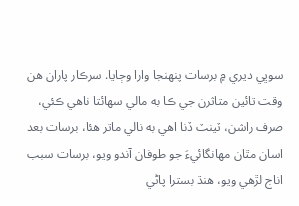سوڀي ديري ۾ برسات پنهنجا وارا وڄايا. سرڪار پاران هن وقت تائين متاثرن جي ڪا به مالي سهائتا ناهي ڪئي، صرف راشن، ٽينٽ ڏنا اهي به نالي ماتر هئا، برسات بعد اسان مٿان مهانگائيءَ جو طوفان آندو ويو، برسات سبب اناج لڙهي ويو، هنڌ بسترا پاڻي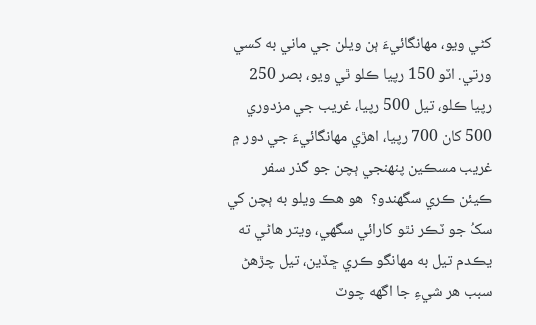کڻي ويو، مهانگائيءَ ٻن ويلن جي ماني به کسي ورتي. اٽو 150 رپيا ڪلو ٿي ويو، بصر 250 رپيا ڪلو، تيل 500 رپيا، غريب جي مزدوري 500 کان 700 رپيا، اهڙي مهانگائيءَ جي دور ۾ غريب مسڪين پنهنجي ٻچن جو گذر سفر ڪيئن ڪري سگهندو؟  هو هڪ ويلو به ٻچن کي سکُ جو ٽڪر نٿو کارائي سگهي، ويتر هاڻي ته يڪدم تيل به مهانگو ڪري ڇڏين، تيل چڙهڻ سبب هر شيءِ جا اگھه چوٽ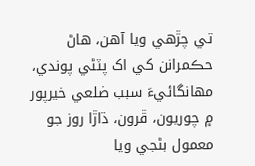تي چڙهي ويا آهن، هاڻ حڪمرانن کي اک پٽڻي پوندي، مهانگائيءَ سبب ضلعي خيرپور ۾ چوريون، ڦرون، ڌاڙا روز جو معمول بڻجي ويا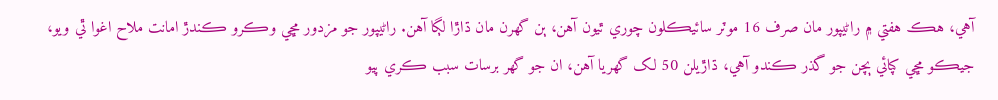آهي، هڪ هفتي ۾ راڻيپور مان صرف 16 موٽر سائيڪلون چوري ٿيون آهن، ٻن گهرن مان ڌاڙا لڳا آهن. راڻيپور جو مزدور مڇي وڪرو ڪندڙ امانت ملاح اغوا ٿي ويو، جيڪو مڇي کپائي ٻچن جو گذر ڪندو آهي، ڌاڙيلن 50 لک گهريا آهن، ان جو گهر برسات سبب ڪري پيو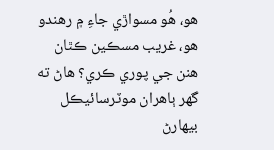هو، هُو مسواڙي جاءِ ۾ رهندو هو، غريب مسڪين ڪٿان هنن جي پوري ڪري؟ هاڻ ته گھر ٻاهران موٽرسائيڪل بيهارڻ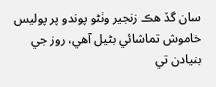سان گڏ هڪ زنجير وٺڻو پوندو پر پوليس خاموش تماشائي بڻيل آهي، روز جي بنيادن تي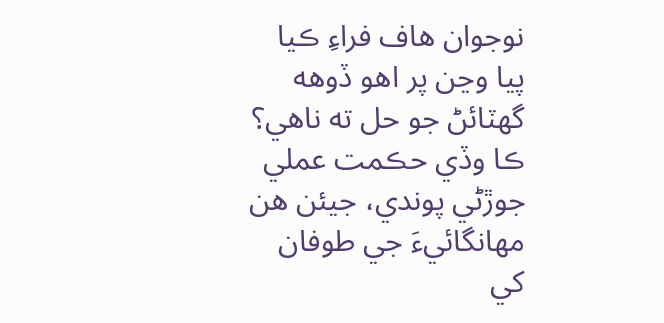نوجوان ھاف فراءِ ڪيا پيا وڃن پر اهو ڏوهه گھٽائڻ جو حل ته ناهي؟ ڪا وڏي حڪمت عملي جوڙڻي پوندي، جيئن هن مهانگائيءَ جي طوفان کي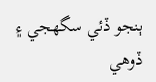ٻنجو ڏئي سگهجي ۽ ڏوهي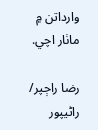وارداتن ۾ ماٺار اچي.

رضا راڄپر/ راڻيپور